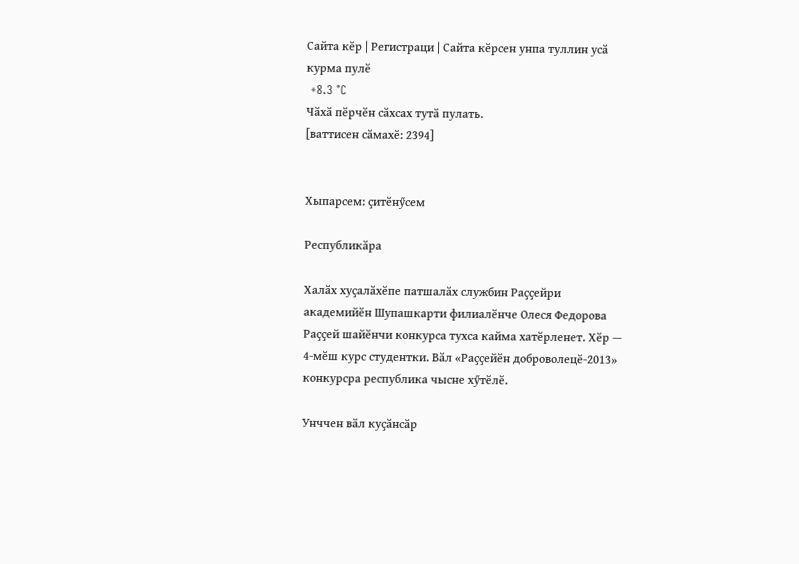Сайта кӗр | Регистраци | Сайта кӗрсен унпа туллин усӑ курма пулӗ
 +8.3 °C
Чӑхӑ пӗрчӗн сӑхсах тутӑ пулать.
[ваттисен сӑмахӗ: 2394]


Хыпарсем: ҫитӗнӳсем

Республикӑра

Халӑх хуҫалӑхӗпе патшалӑх службин Раҫҫейри академийӗн Шупашкарти филиалӗнче Олеся Федорова Раҫҫей шайӗнчи конкурса тухса кайма хатӗрленет. Хӗр — 4-мӗш курс студентки. Вӑл «Раҫҫейӗн доброволецӗ-2013» конкурсра республика чысне хӳтӗлӗ.

Унччен вӑл куҫӑнсӑр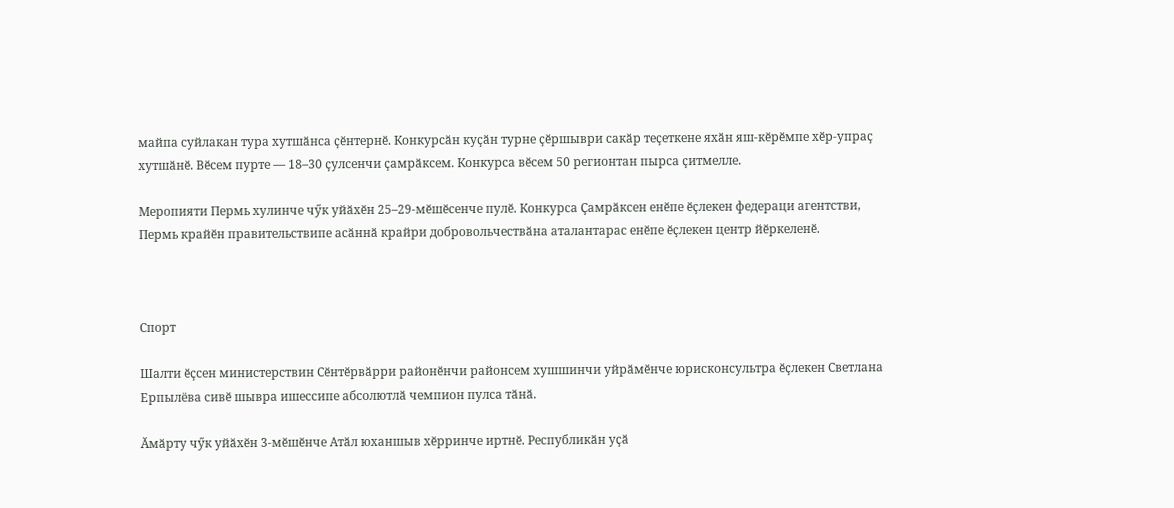майпа суйлакан тура хутшӑнса ҫӗнтернӗ. Конкурсӑн куҫӑн турне ҫӗршыври сакӑр теҫеткене яхӑн яш-кӗрӗмпе хӗр-упраҫ хутшӑнӗ. Вӗсем пурте — 18–30 ҫулсенчи ҫамрӑксем. Конкурса вӗсем 50 регионтан пырса ҫитмелле.

Меропияти Пермь хулинче чӳк уйӑхӗн 25–29-мӗшӗсенче пулӗ. Конкурса Ҫамрӑксен енӗпе ӗҫлекен федераци агентстви, Пермь крайӗн правительствипе асӑннӑ крайри добровольчествӑна аталантарас енӗпе ӗҫлекен центр йӗркеленӗ.



Спорт

Шалти ӗҫсен министерствин Сӗнтӗрвӑрри районӗнчи районсем хушшинчи уйрӑмӗнче юрисконсультра ӗҫлекен Светлана Ерпылёва сивӗ шывра ишессипе абсолютлӑ чемпион пулса тӑнӑ.

Ӑмӑрту чӳк уйӑхӗн 3-мӗшӗнче Атӑл юханшыв хӗрринче иртнӗ. Республикӑн уҫӑ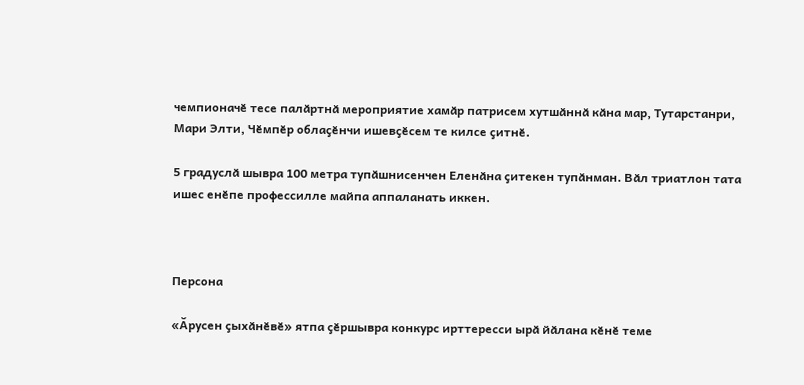чемпионачӗ тесе палӑртнӑ мероприятие хамӑр патрисем хутшӑннӑ кӑна мар, Тутарстанри, Мари Элти, Чӗмпӗр облаҫӗнчи ишевҫӗсем те килсе ҫитнӗ.

5 градуслӑ шывра 100 метра тупӑшнисенчен Еленӑна ҫитекен тупӑнман. Вӑл триатлон тата ишес енӗпе профессилле майпа аппаланать иккен.



Персона

«Ӑрусен ҫыхӑнӗвӗ» ятпа ҫӗршывра конкурс ирттересси ырӑ йӑлана кӗнӗ теме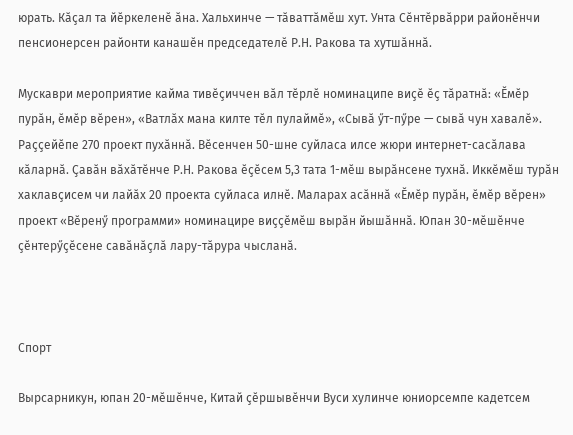юрать. Кӑҫал та йӗркеленӗ ӑна. Хальхинче — тӑваттӑмӗш хут. Унта Сӗнтӗрвӑрри районӗнчи пенсионерсен районти канашӗн председателӗ Р.Н. Ракова та хутшӑннӑ.

Мускаври мероприятие кайма тивӗҫиччен вӑл тӗрлӗ номинаципе виҫӗ ӗҫ тӑратнӑ: «Ӗмӗр пурӑн, ӗмӗр вӗрен», «Ватлӑх мана килте тӗл пулаймӗ», «Сывӑ ӳт-пӳре — сывӑ чун хавалӗ». Раҫҫейӗпе 270 проект пухӑннӑ. Вӗсенчен 50-шне суйласа илсе жюри интернет-сасӑлава кӑларнӑ. Ҫавӑн вӑхӑтӗнче Р.Н. Ракова ӗҫӗсем 5,3 тата 1-мӗш вырӑнсене тухнӑ. Иккӗмӗш турӑн хаклавҫисем чи лайӑх 20 проекта суйласа илнӗ. Маларах асӑннӑ «Ӗмӗр пурӑн, ӗмӗр вӗрен» проект «Вӗренӳ программи» номинацире виҫҫӗмӗш вырӑн йышӑннӑ. Юпан 30-мӗшӗнче ҫӗнтерӳҫӗсене савӑнӑҫлӑ лару-тӑрура чысланӑ.



Спорт

Вырсарникун, юпан 20-мӗшӗнче, Китай ҫӗршывӗнчи Вуси хулинче юниорсемпе кадетсем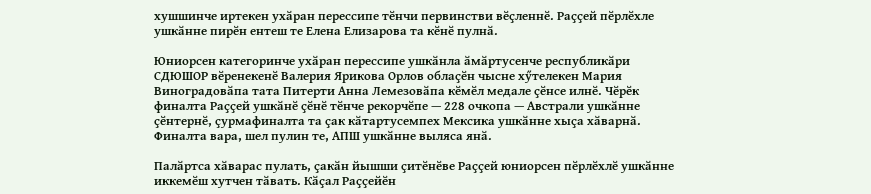хушшинче иртекен ухӑран перессипе тӗнчи первинстви вӗҫленнӗ. Раҫҫей пӗрлӗхле ушкӑнне пирӗн ентеш те Елена Елизарова та кӗнӗ пулнӑ.

Юниорсен категоринче ухӑран перессипе ушкӑнла ӑмӑртусенче республикӑри СДЮШОР вӗренекенӗ Валерия Ярикова Орлов облаҫӗн чысне хӳтелекен Мария Виноградовӑпа тата Питерти Анна Лемезовӑпа кӗмӗл медале ҫӗнсе илнӗ. Чӗрӗк финалта Раҫҫей ушкӑнӗ ҫӗнӗ тӗнче рекорчӗпе — 228 очкопа — Австрали ушкӑнне ҫӗнтернӗ, ҫурмафиналта та ҫак кӑтартусемпех Мексика ушкӑнне хыҫа хӑварнӑ. Финалта вара, шел пулин те, АПШ ушкӑнне выляса янӑ.

Палӑртса хӑварас пулать, ҫакӑн йышши ҫитӗнӗве Раҫҫей юниорсен пӗрлӗхлӗ ушкӑнне иккемӗш хутчен тӑвать. Кӑҫал Раҫҫейӗн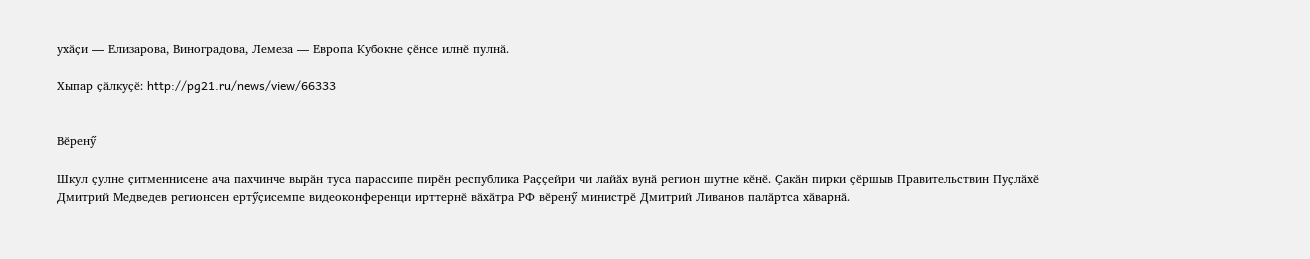ухӑҫи — Елизарова, Виноградова, Лемеза — Европа Кубокне ҫӗнсе илнӗ пулнӑ.

Хыпар ҫӑлкуҫӗ: http://pg21.ru/news/view/66333


Вӗренӳ

Шкул ҫулне ҫитменнисене ача пахчинче вырӑн туса парассипе пирӗн республика Раҫҫейри чи лайӑх вунӑ регион шутне кӗнӗ. Ҫакӑн пирки ҫӗршыв Правительствин Пуҫлӑхӗ Дмитрий Медведев регионсен ертӳҫисемпе видеоконференци ирттернӗ вӑхӑтра РФ вӗренӳ министрӗ Дмитрий Ливанов палӑртса хӑварнӑ.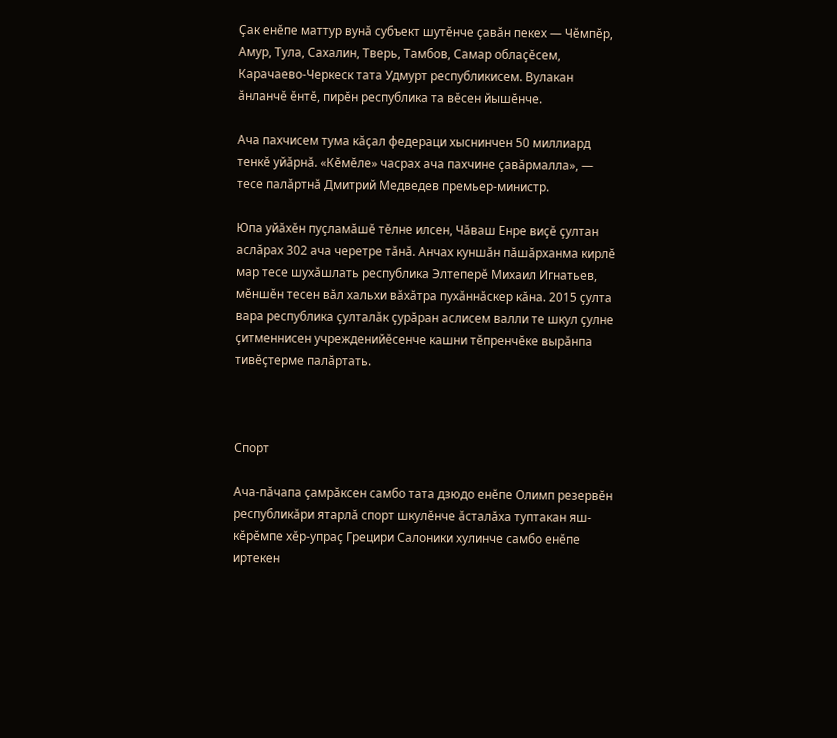Ҫак енӗпе маттур вунӑ субъект шутӗнче ҫавӑн пекех — Чӗмпӗр, Амур, Тула, Сахалин, Тверь, Тамбов, Самар облаҫӗсем, Карачаево-Черкеск тата Удмурт республикисем. Вулакан ӑнланчӗ ӗнтӗ, пирӗн республика та вӗсен йышӗнче.

Ача пахчисем тума кӑҫал федераци хыснинчен 50 миллиард тенкӗ уйӑрнӑ. «Кӗмӗле» часрах ача пахчине ҫавӑрмалла», — тесе палӑртнӑ Дмитрий Медведев премьер-министр.

Юпа уйӑхӗн пуҫламӑшӗ тӗлне илсен, Чӑваш Енре виҫӗ ҫултан аслӑрах 302 ача черетре тӑнӑ. Анчах куншӑн пӑшӑрханма кирлӗ мар тесе шухӑшлать республика Элтеперӗ Михаил Игнатьев, мӗншӗн тесен вӑл хальхи вӑхӑтра пухӑннӑскер кӑна. 2015 ҫулта вара республика ҫулталӑк ҫурӑран аслисем валли те шкул ҫулне ҫитменнисен учрежденийӗсенче кашни тӗпренчӗке вырӑнпа тивӗҫтерме палӑртать.



Спорт

Ача-пӑчапа ҫамрӑксен самбо тата дзюдо енӗпе Олимп резервӗн республикӑри ятарлӑ спорт шкулӗнче ӑсталӑха туптакан яш-кӗрӗмпе хӗр-упраҫ Грецири Салоники хулинче самбо енӗпе иртекен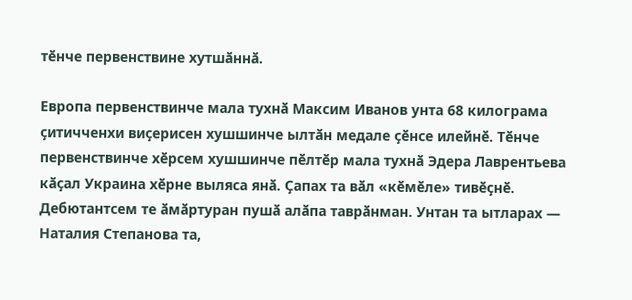тӗнче первенствине хутшӑннӑ.

Европа первенствинче мала тухнӑ Максим Иванов унта 68 килограма ҫитичченхи виҫерисен хушшинче ылтӑн медале ҫӗнсе илейнӗ. Тӗнче первенствинче хӗрсем хушшинче пӗлтӗр мала тухнӑ Эдера Лаврентьева кӑҫал Украина хӗрне выляса янӑ. Ҫапах та вӑл «кӗмӗле» тивӗҫнӗ. Дебютантсем те ӑмӑртуран пушӑ алӑпа таврӑнман. Унтан та ытларах — Наталия Степанова та,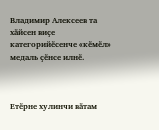Владимир Алексеев та хӑйсен виҫе категорийӗсенче «кӗмӗл» медаль ҫӗнсе илнӗ.



Етӗрне хулинчи вӑтам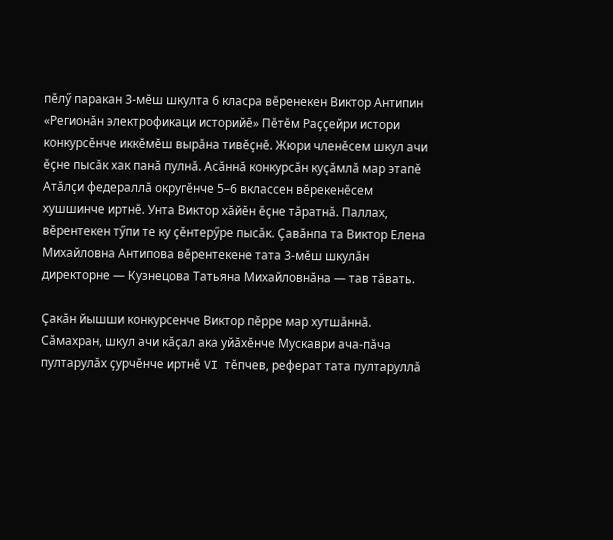пӗлӳ паракан 3-мӗш шкулта 6 класра вӗренекен Виктор Антипин «Регионӑн электрофикаци историйӗ» Пӗтӗм Раҫҫейри истори конкурсӗнче иккӗмӗш вырӑна тивӗҫнӗ. Жюри членӗсем шкул ачи ӗҫне пысӑк хак панӑ пулнӑ. Асӑннӑ конкурсӑн куҫӑмлӑ мар этапӗ Атӑлҫи федераллӑ округӗнче 5–6 вклассен вӗрекенӗсем хушшинче иртнӗ. Унта Виктор хӑйӗн ӗҫне тӑратнӑ. Паллах, вӗрентекен тӳпи те ку ҫӗнтерӳре пысӑк. Ҫавӑнпа та Виктор Елена Михайловна Антипова вӗрентекене тата 3-мӗш шкулӑн директорне — Кузнецова Татьяна Михайловнӑна — тав тӑвать.

Ҫакӑн йышши конкурсенче Виктор пӗрре мар хутшӑннӑ. Сӑмахран, шкул ачи кӑҫал ака уйӑхӗнче Мускаври ача-пӑча пултарулӑх ҫурчӗнче иртнӗ VI тӗпчев, реферат тата пултаруллӑ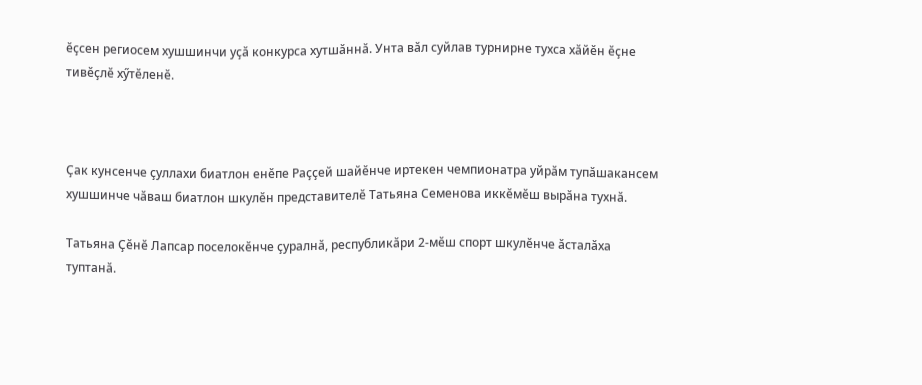ӗҫсен региосем хушшинчи уҫӑ конкурса хутшӑннӑ. Унта вӑл суйлав турнирне тухса хӑйӗн ӗҫне тивӗҫлӗ хӳтӗленӗ.



Ҫак кунсенче ҫуллахи биатлон енӗпе Раҫҫей шайӗнче иртекен чемпионатра уйрӑм тупӑшакансем хушшинче чӑваш биатлон шкулӗн представителӗ Татьяна Семенова иккӗмӗш вырӑна тухнӑ.

Татьяна Ҫӗнӗ Лапсар поселокӗнче ҫуралнӑ, республикӑри 2-мӗш спорт шкулӗнче ӑсталӑха туптанӑ.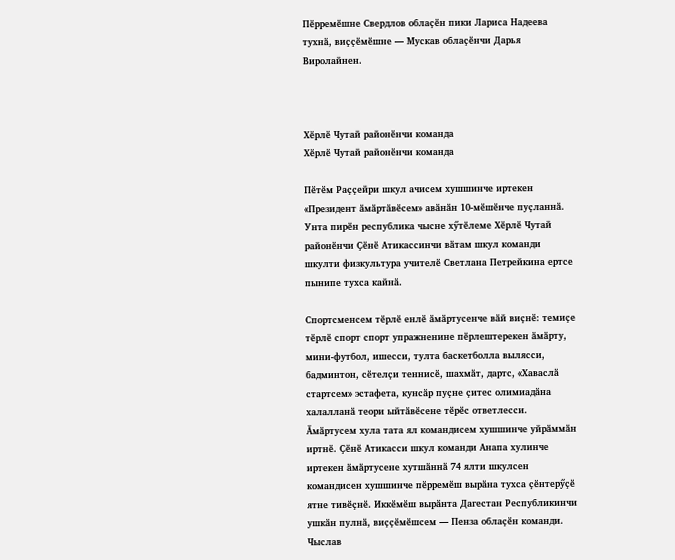Пӗрремӗшне Свердлов облаҫӗн пики Лариса Надеева тухнӑ, виҫҫӗмӗшне — Мускав облаҫӗнчи Дарья Виролайнен.



Хӗрлӗ Чутай районӗнчи команда
Хӗрлӗ Чутай районӗнчи команда

Пӗтӗм Раҫҫейри шкул ачисем хушшинче иртекен «Президент ӑмӑртӑвӗсем» авӑнӑн 10-мӗшӗнче пуҫланнӑ. Унта пирӗн республика чысне хӳтӗлеме Хӗрлӗ Чутай районӗнчи Ҫӗнӗ Атикассинчи вӑтам шкул команди шкулти физкультура учителӗ Светлана Петрейкина ертсе пынипе тухса кайнӑ.

Спортсменсем тӗрлӗ енлӗ ӑмӑртусенче вӑй виҫнӗ: темиҫе тӗрлӗ спорт спорт упражненине пӗрлештерекен ӑмӑрту, мини-футбол, ишесси, тулта баскетболла вылясси, бадминтон, сӗтелҫи теннисӗ, шахмӑт, дартс, «Хаваслӑ стартсем» эстафета, кунсӑр пуҫне ҫитес олимиадӑна халалланӑ теори ыйтӑвӗсене тӗрӗс ответлесси. Ӑмӑртусем хула тата ял командисем хушшинче уйрӑммӑн иртнӗ. Ҫӗнӗ Атикасси шкул команди Анапа хулинче иртекен ӑмӑртусене хутшӑннӑ 74 ялти шкулсен командисен хушшинче пӗрремӗш вырӑна тухса ҫӗнтерӳҫӗ ятне тивӗҫнӗ. Иккӗмӗш вырӑнта Дагестан Республикинчи ушкӑн пулнӑ, виҫҫӗмӗшсем — Пенза облаҫӗн команди. Чыслав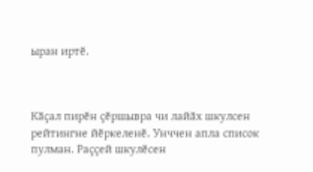ыран иртӗ.



Кӑҫал пирӗн ҫӗршывра чи лайӑх шкулсен рейтингне йӗркеленӗ. Унччен апла список пулман. Раҫҫей шкулӗсен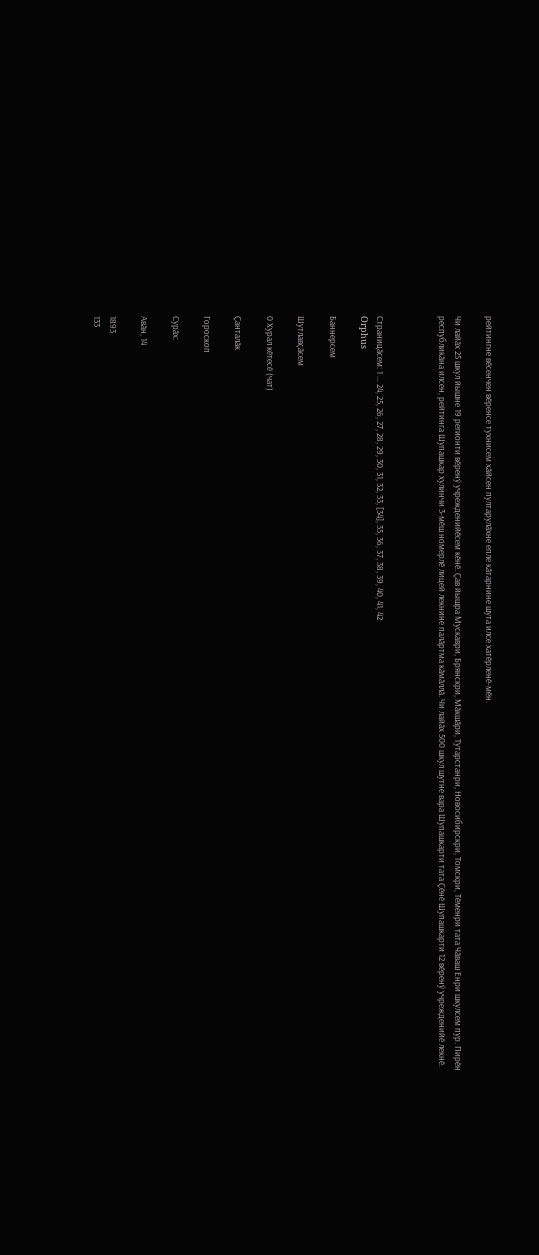рейтингне вӗсенчен вӗренсе тухнисем хӑйсен пултарулӑхне епле кӑтарнине шута илсе хатӗрленӗ-мӗн.

Чи лайӑх 25 шкул йышне 19 регионти вӗренӳ учрежденийӗсем кӗнӗ. Ҫав йышра Мускаври, Брянскри, Мӑкшӑри, Тутарстанри, Новосибирскри, Томскри, Тӗменри тата Чӑваш Енри шкулсем пур. Пирӗн республикӑна илсен, рейтинга Шупашкар хулинчи 3-мӗш номерлӗ лицей лекнине палӑртма кӑмӑллӑ. Чи лайӑх 500 шкул шутне вара Шупашкарти тата Ҫӗнӗ Шупашкарти 12 вӗренӳ учрежденийӗ лекнӗ.



Страницӑсем: 1 ... 24, 25, 26, 27, 28, 29, 30, 31, 32, 33, [34], 35, 36, 37, 38, 39, 40, 41, 42
Orphus

Баннерсем

Шутлавҫӑсем

0 Хурал кӗтесӗ (чат)

Ҫанталӑк

Гороскоп

Сурӑх:

Авӑн, 14

1893
133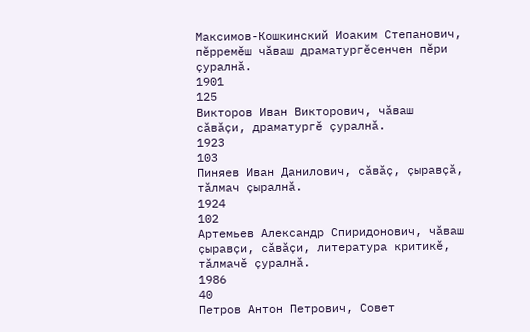Максимов-Кошкинский Иоаким Степанович, пӗрремӗш чӑваш драматургӗсенчен пӗри ҫуралнӑ.
1901
125
Викторов Иван Викторович, чӑваш сӑвӑҫи, драматургӗ ҫуралнӑ.
1923
103
Пиняев Иван Данилович, сӑвӑҫ, ҫыравҫӑ, тӑлмач ҫыралнӑ.
1924
102
Артемьев Александр Спиридонович, чӑваш ҫыравҫи, сӑвӑҫи, литература критикӗ, тӑлмачӗ ҫуралнӑ.
1986
40
Петров Антон Петрович, Совет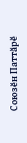Союзӗн Паттӑрӗ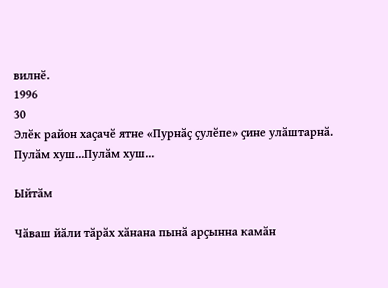вилнӗ.
1996
30
Элӗк район хаҫачӗ ятне «Пурнӑҫ ҫулӗпе» ҫине улӑштарнӑ.
Пулӑм хуш...Пулӑм хуш...

Ыйтӑм

Чӑваш йӑли тӑрӑх хӑнана пынӑ арҫынна камӑн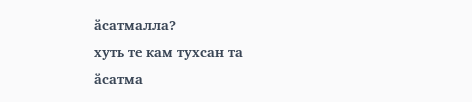ӑсатмалла?
хуть те кам тухсан та
ӑсатма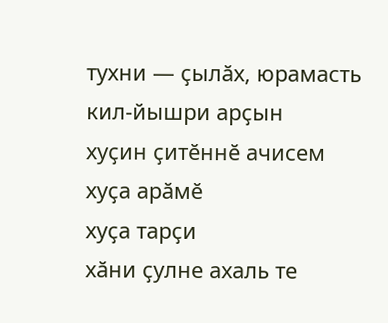тухни — ҫылӑх, юрамасть
кил-йышри арҫын
хуҫин ҫитӗннӗ ачисем
хуҫа арӑмӗ
хуҫа тарҫи
хӑни ҫулне ахаль те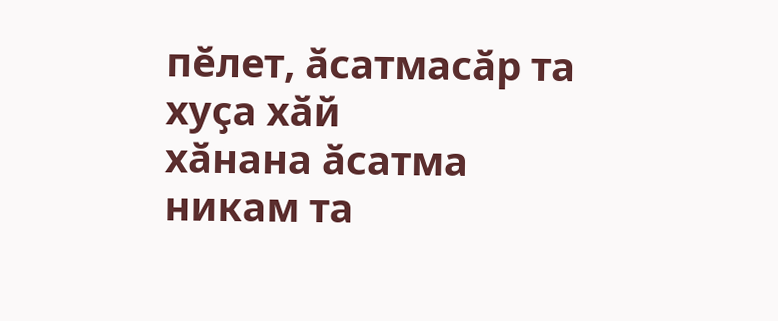пӗлет, ӑсатмасӑр та
хуҫа хӑй
хӑнана ӑсатма никам та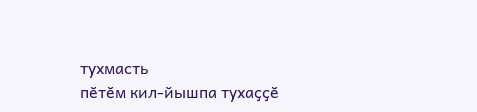тухмасть
пӗтӗм кил-йышпа тухаҫҫӗ